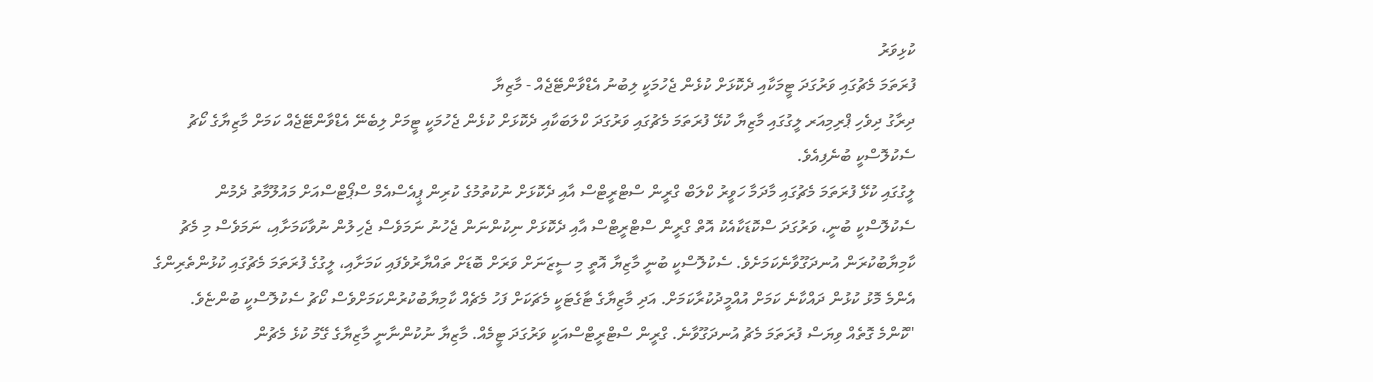ކުޅިވަރު
ފުރަތަމަ މެޗުގައި ވަރުގަދަ ޓީމަކާއި ދެކޮޅަށް ކުޅެން ޖެހުމަކީ ލިބުނު އެޑްވާންޓޭޖެއް - މާޒިޔާ
ދިރާގު ދިވެހި ޕްރިމިއަރ ލީގުގައި މާޒިޔާ ކުޅޭ ފުރަތަމަ މެޗުގައި ވަރުގަދަ ކްލަބަކާއި ދެކޮޅަށް ކުޅެން ޖެހުމަކީ ޓީމަށް ލިބެނޭ އެޑްވާންޓޭޖެއް ކަމަށް މާޒިޔާގެ ކޯޗު ސެކުލޮސްކީ ބުނެފިއެވެ.
ލީގުގައި ކުޅޭ ފުރަތަމަ މެޗުގައި މާދަމާ ހަވީރު ކްލަބް ގްރީން ސްޓްރީޓްސް އާއި ދެކޮޅަށް ނުކުތުމުގެ ކުރިން ޕީއެސްއެމް ސްޕޯޓްސްއަށް މައުލޫމާތު ދެމުން ސެކުލޮސްކީ ބުނީ، ވަރުގަދަ ސްކޮޑަކާއެކު އޮތް ގްރީން ސްޓްރީޓްސް އާއި ދެކޮޅަށް ނިކުންނަން ޖެހުނު ނަމަވެސް ޖެހިލުން ނުވާކަމަށާއި، ނަމަވެސް މި މެޗު ކާމިޔާބުކުރަން އުނދަގޫވާނެކަމަށެވެ. ސެކުލޮސްކީ ބުނީ މާޒިޔާ އޮތީ މި ސީޒަނަށް ވަރަށް ބޮޑަށް ތައްޔާރުވެފައި ކަމަށާއި، ލީގުގެ ފުރަތަމަ މެޗުގައި ކުޅުންތެރިންގެ އެންމެ މޮޅު ކުޅުން ދައްކާނެ ކަމަށް އުއްމީދުކުރާކަމަށް. އަދި މާޒިޔާގެ ޓާގެޓަކީ މެޗަކަށް ފަހު މެޗެއް ކާމިޔާބުކުރުންކަމަށްވެސް ކޯޗު ސެކުލޮސްކީ ބުންޏެވެ.
"ކޮންމެ ގޮތެއް ވިޔަސް ފުރަތަމަ މެޗު އުނދަގޫވާނެ. ގްރީން ސްޓްރީޓްސްއަކީ ވަރުގަދަ ޓީމެއް. މާޒިޔާ ނުކުންނާނީ މާޒިޔާގެ ގޭމު ކުޅެ މެޗުން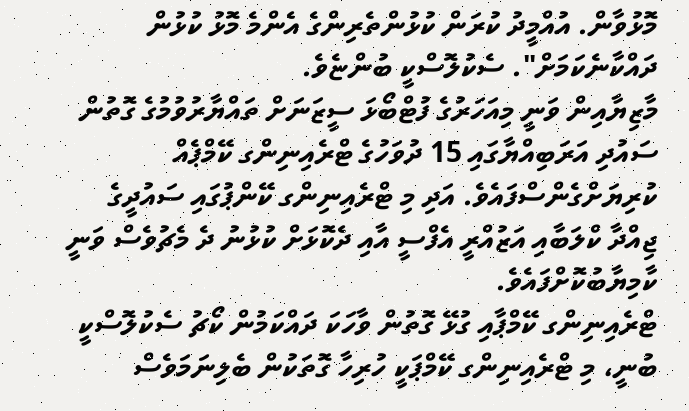މޮޅުވާން. އުއްމީދު ކުރަން ކުޅުންތެރިންގެ އެންމެ މޮޅު ކުޅުން ދައްކާނެކަމަށް". ސެކުލޮސްކީ ބުންޏެވެ.
މާޒިޔާއިން ވަނީ މިއަހަރުގެ ފުޓްބޯޅަ ސީޒަނަށް ތައްޔާރުވުމުގެ ގޮތުން ސައުދި އަރަބިއްޔާގައި 15 ދުވަހުގެ ޓްރެއިނިންގ ކޭމްޕެއް ކުރިޔަށްގެންސްފައެވެ. އަދި މި ޓްރެއިނިންގ ކޭންޕުގައި ސައުދީގެ ޖިއްދާ ކްލަބާއި އަޒުއްރީ އެފްސީ އާއި ދެކޮޅަށް ކުޅުނު ދެ މެޗުވެސް ވަނީ ކާމިޔާބުކޮށްފައެވެ.
ޓްރެއިނިންގ ކޭމްޕާއި ގުޅޭ ގޮތުން ވާހަކަ ދައްކަމުން ކޯޗު ސެކުލޮސްކީ ބުނީ، މި ޓްރެއިނިންގ ކޭމްޕަކީ ހުރިހާ ގޮތަކުން ބެލިނަމަވެސް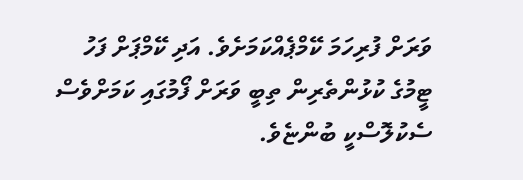ވަރަށް ފުރިހަމަ ކޭމްޕެއްކަމަށެވެ. އަދި ކޭމްޕަށް ފަހު ޓީމުގެ ކުޅުންތެރިން ތިބީ ވަރަށް ފޯމުގައި ކަމަށްވެސް ސެކުލޮސްކީ ބުންޏެވެ.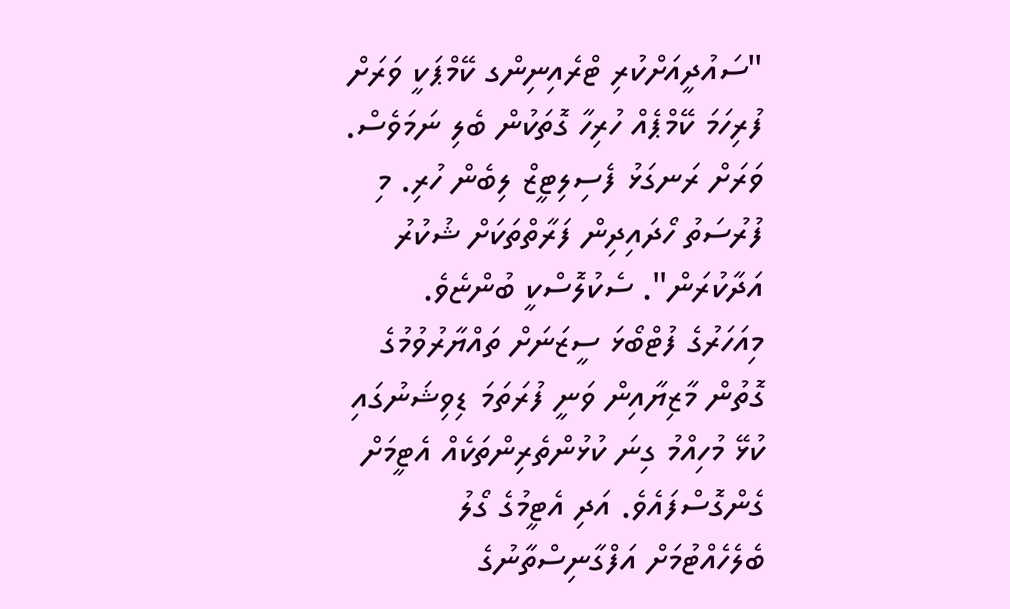"ސައުދީއަށްކުރި ޓްރެއިނިންގ ކޭމްޕަކީ ވަރަށް ފުރިހަމަ ކޭމްޕެއް ހުރިހާ ގޮތަކުން ބެލި ނަމަވެސް. ވަރަށް ރަނގަޅު ފެސިލިޓީޒް ލިބެން ހުރި. މި ފުރުސަތު ހޯދައިދިން ފަރާތްތަކަށް ޝުކުރު އަދާކުރަން". ސެކުލޮސްކީ ބުންޏެވެ.
މިއަހަރުގެ ފުޓްބޯޅަ ސީޒަނަށް ތައްޔާރުވުމުގެ ގޮތުން މާޒިޔާއިން ވަނީ ފުރަތަމަ ޑިވިޝަނުގައި ކުޅޭ މުހިއްމު ގިނަ ކުޅުންތެރިންތަކެއް އެޓީމަށް ގެންގޮސްފައެވެ. އަދި އެޓީމުގެ ގޯލު ބެލެހެއްޓުމަށް އަފްގާނިސްތާނުގެ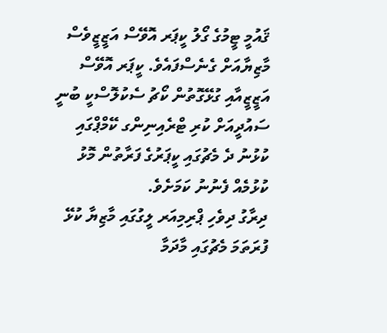ޤައުމީ ޓީމުގެ ގޯލު ކީޕަރ އޮވޭސް އަޒީޒީވެސް މާޒިޔާއަށް ގެނެސްފައެވެ. ކީޕަރ އޮވޭސް އަޒީޒީއާއި ގުޅޭގޮތުން ކޯޗު ސެކުލޮސްކީ ބުނީ ސައުދީއަށް ކުރި ޓްރެއިނިންގ ކޭމްޕްގައި ކުޅުނު ދެ މެޗުގައި ކީޕަރުގެ ފަރާތުން މޮޅު ކުޅުމެއް ފެނުނު ކަމަށެވެ.
ދިރާގު ދިވެހި ޕްރިމިއަރ ލީގުގައި މާޒިޔާ ކުޅޭ ފުރަތަމަ މެޗުގައި މާދަމާ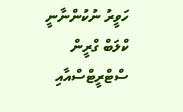ހަވީރު ނުކުންނާނީ ކްލަބް ގްރީން ސްޓްރީޓްސްއާއި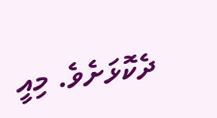ދެކޮޅަށެވެ. މިއީ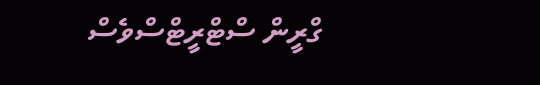ގްރީން ސްޓްރީޓްސްވެސް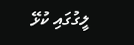ލީގުގައި ކުޅޭ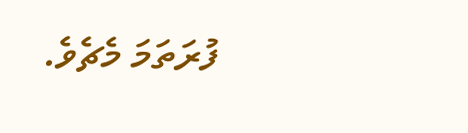ފުރަތަމަ މެޗެވެ.